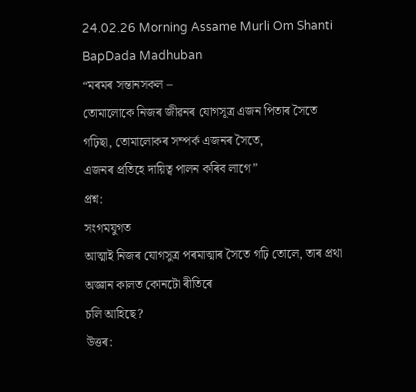24.02.26 Morning Assame Murli Om Shanti BapDada Madhuban
“মৰমৰ সন্তানসকল –
তোমালোকে নিজৰ জীৱনৰ যোগসূত্ৰ এজন পিতাৰ সৈতে গঢ়িছা, তোমালোকৰ সম্পৰ্ক এজনৰ সৈতে,
এজনৰ প্ৰতিহে দায়িত্ব পালন কৰিব লাগে”
প্ৰশ্ন:
সংগমযুগত
আত্মাই নিজৰ যোগসুত্ৰ পৰমাত্মাৰ সৈতে গঢ়ি তোলে, তাৰ প্ৰথা অজ্ঞান কালত কোনটো ৰীতিৰে
চলি আহিছে?
উত্তৰ: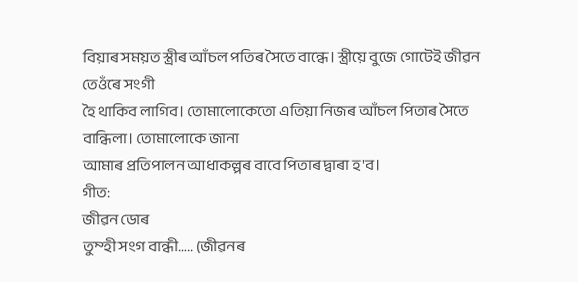বিয়াৰ সময়ত স্ত্ৰীৰ আঁচল পতিৰ সৈতে বান্ধে। স্ত্ৰীয়ে বুজে গোটেই জীৱন তেওঁৰে সংগী
হৈ থাকিব লাগিব। তোমালোকেতো এতিয়া নিজৰ আঁচল পিতাৰ সৈতে বান্ধিলা। তোমালোকে জানা
আমাৰ প্ৰতিপালন আধাকল্পৰ বাবে পিতাৰ দ্বাৰা হ'ব।
গীত:
জীৱন ডোৰ
তুম্হী সংগ বান্ধী….. (জীৱনৰ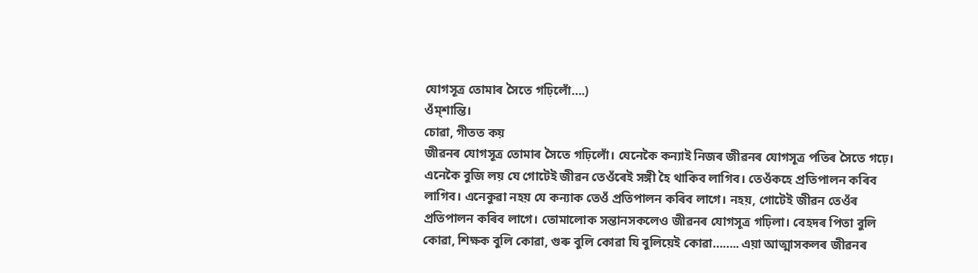যোগসূত্ৰ তোমাৰ সৈতে গঢ়িলোঁ….)
ওঁম্শান্তি।
চোৱা, গীতত কয়
জীৱনৰ যোগসূত্ৰ তোমাৰ সৈতে গঢ়িলোঁ। যেনেকৈ কন্যাই নিজৰ জীৱনৰ যোগসূত্ৰ পতিৰ সৈতে গঢ়ে।
এনেকৈ বুজি লয় যে গোটেই জীৱন তেওঁৰেই সঙ্গী হৈ থাকিব লাগিব। তেওঁকহে প্ৰতিপালন কৰিব
লাগিব। এনেকুৱা নহয় যে কন্যাক তেওঁ প্ৰতিপালন কৰিব লাগে। নহয়, গোটেই জীৱন তেওঁৰ
প্ৰতিপালন কৰিব লাগে। তোমালোক সন্তানসকলেও জীৱনৰ যোগসূত্ৰ গঢ়িলা। বেহদৰ পিতা বুলি
কোৱা, শিক্ষক বুলি কোৱা, গুৰু বুলি কোৱা যি বুলিয়েই কোৱা…….. এয়া আত্মাসকলৰ জীৱনৰ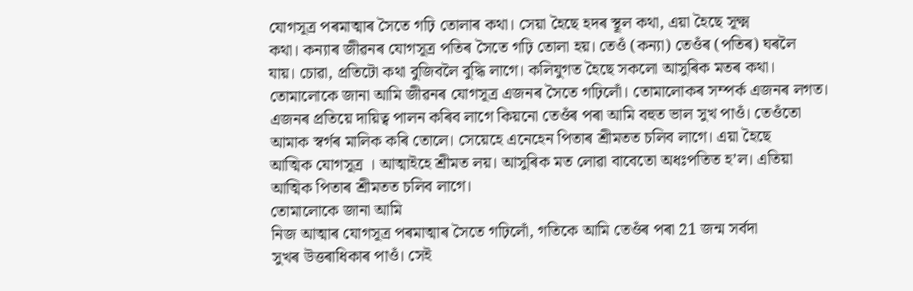যোগসূত্ৰ পৰমাত্মাৰ সৈতে গঢ়ি তোলাৰ কথা। সেয়া হৈছে হদৰ স্থূল কথা, এয়া হৈছে সূক্ষ্ম
কথা। কন্যাৰ জীৱনৰ যোগসূত্ৰ পতিৰ সৈতে গঢ়ি তোলা হয়। তেওঁ (কন্যা) তেওঁৰ (পতিৰ) ঘৰলৈ
যায়। চোৱা, প্ৰতিটো কথা বুজিবলৈ বুদ্ধি লাগে। কলিযুগত হৈছে সকলো আসুৰিক মতৰ কথা।
তোমালোকে জানা আমি জীৱনৰ যোগসূত্ৰ এজনৰ সৈতে গঢ়িলোঁ। তোমালোকৰ সম্পৰ্ক এজনৰ লগত।
এজনৰ প্ৰতিয়ে দায়িত্ব পালন কৰিব লাগে কিয়নো তেওঁৰ পৰা আমি বহুত ভাল সুখ পাওঁ। তেওঁতো
আমাক স্বৰ্গৰ মালিক কৰি তোলে। সেয়েহে এনেহেন পিতাৰ শ্ৰীমতত চলিব লাগে। এয়া হৈছে
আত্মিক যোগসূত্ৰ । আত্মাইহে শ্ৰীমত লয়। আসুৰিক মত লোৱা বাবেতো অধঃপতিত হ’ল। এতিয়া
আত্মিক পিতাৰ শ্ৰীমতত চলিব লাগে।
তোমালোকে জানা আমি
নিজ আত্মাৰ যোগসূত্ৰ পৰমাত্মাৰ সৈতে গঢ়িলোঁ, গতিকে আমি তেওঁৰ পৰা 21 জন্ম সৰ্বদা
সুখৰ উত্তৰাধিকাৰ পাওঁ। সেই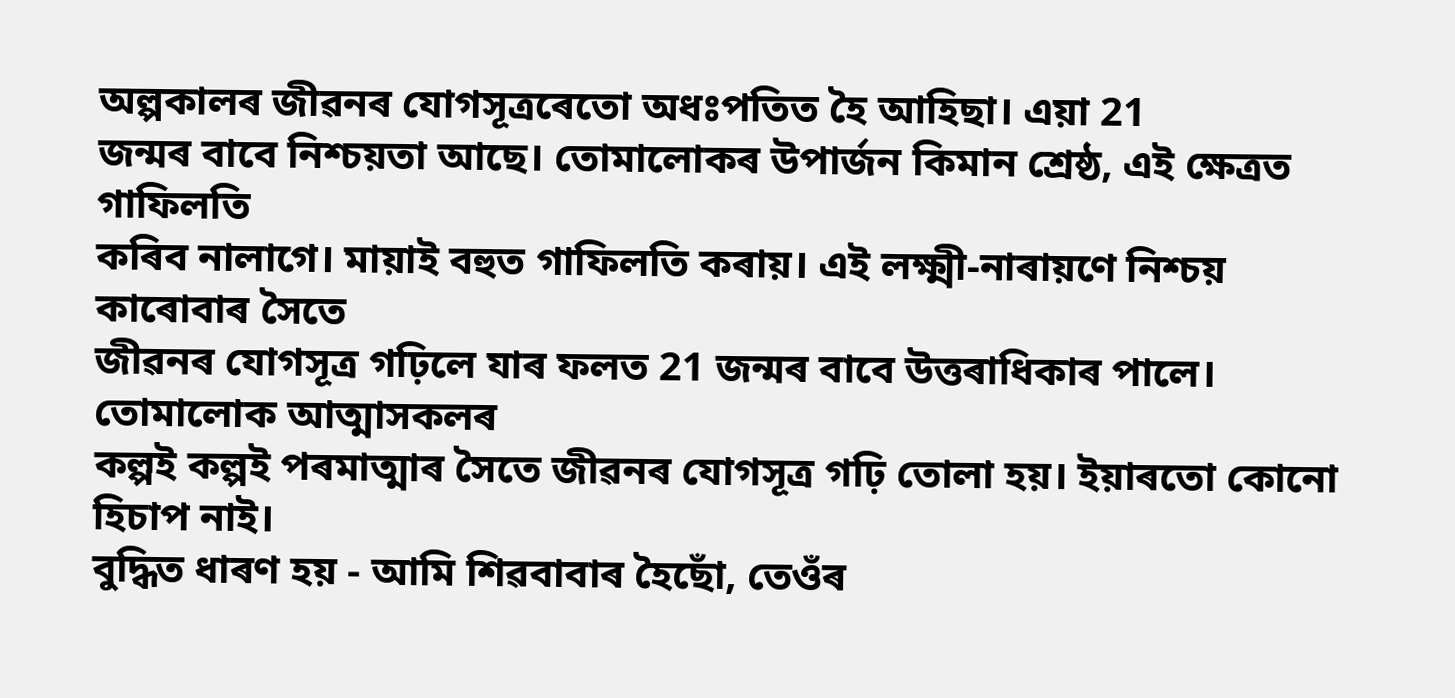অল্পকালৰ জীৱনৰ যোগসূত্ৰৰেতো অধঃপতিত হৈ আহিছা। এয়া 21
জন্মৰ বাবে নিশ্চয়তা আছে। তোমালোকৰ উপাৰ্জন কিমান শ্ৰেষ্ঠ, এই ক্ষেত্ৰত গাফিলতি
কৰিব নালাগে। মায়াই বহুত গাফিলতি কৰায়। এই লক্ষ্মী-নাৰায়ণে নিশ্চয় কাৰোবাৰ সৈতে
জীৱনৰ যোগসূত্ৰ গঢ়িলে যাৰ ফলত 21 জন্মৰ বাবে উত্তৰাধিকাৰ পালে। তোমালোক আত্মাসকলৰ
কল্পই কল্পই পৰমাত্মাৰ সৈতে জীৱনৰ যোগসূত্ৰ গঢ়ি তোলা হয়। ইয়াৰতো কোনো হিচাপ নাই।
বুদ্ধিত ধাৰণ হয় - আমি শিৱবাবাৰ হৈছোঁ, তেওঁৰ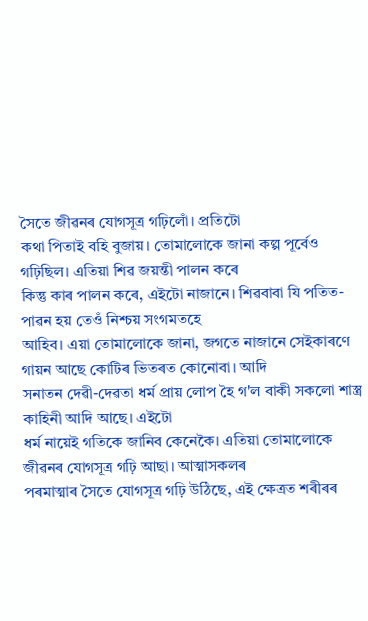সৈতে জীৱনৰ যোগসূত্ৰ গঢ়িলোঁ। প্ৰতিটো
কথা পিতাই বহি বুজায়। তোমালোকে জানা কল্প পূৰ্বেও গঢ়িছিল। এতিয়া শিৱ জয়ন্তী পালন কৰে
কিন্তু কাৰ পালন কৰে, এইটো নাজানে। শিৱবাবা যি পতিত-পাৱন হয় তেওঁ নিশ্চয় সংগমতহে
আহিব। এয়া তোমালোকে জানা, জগতে নাজানে সেইকাৰণে গায়ন আছে কোটিৰ ভিতৰত কোনোবা। আদি
সনাতন দেৱী-দেৱতা ধৰ্ম প্ৰায় লোপ হৈ গ'ল বাকী সকলো শাস্ত্ৰ কাহিনী আদি আছে। এইটো
ধৰ্ম নায়েই গতিকে জানিব কেনেকৈ। এতিয়া তোমালোকে জীৱনৰ যোগসূত্ৰ গঢ়ি আছা। আত্মাসকলৰ
পৰমাত্মাৰ সৈতে যোগসূত্ৰ গঢ়ি উঠিছে, এই ক্ষেত্ৰত শৰীৰৰ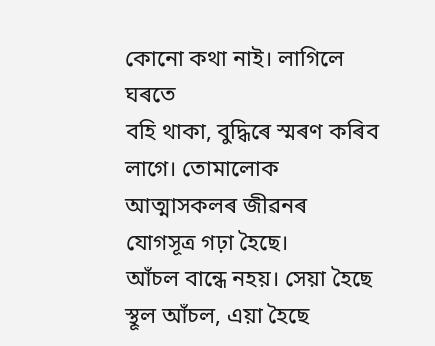কোনো কথা নাই। লাগিলে ঘৰতে
বহি থাকা, বুদ্ধিৰে স্মৰণ কৰিব লাগে। তোমালোক আত্মাসকলৰ জীৱনৰ যোগসূত্ৰ গঢ়া হৈছে।
আঁচল বান্ধে নহয়। সেয়া হৈছে স্থূল আঁচল, এয়া হৈছে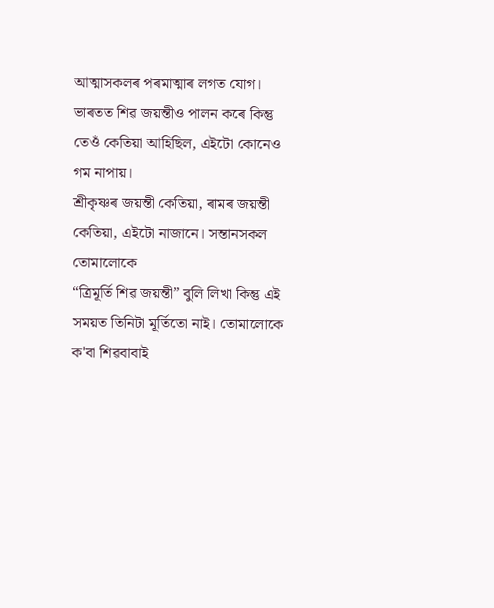আত্মাসকলৰ পৰমাত্মাৰ লগত যোগ।
ভাৰতত শিৱ জয়ন্তীও পালন কৰে কিন্তু তেওঁ কেতিয়া আহিছিল, এইটো কোনেও গম নাপায়।
শ্ৰীকৃষ্ণৰ জয়ন্তী কেতিয়া, ৰামৰ জয়ন্তী কেতিয়া, এইটো নাজানে। সন্তানসকল তোমালোকে
“ত্ৰিমূৰ্তি শিৱ জয়ন্তী” বুলি লিখা কিন্তু এই সময়ত তিনিটা মূৰ্তিতো নাই। তোমালোকে
ক'বা শিৱবাবাই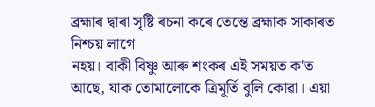ব্ৰহ্মাৰ দ্বাৰা সৃষ্টি ৰচনা কৰে তেন্তে ব্ৰহ্মাক সাকাৰত নিশ্চয় লাগে
নহয়। বাকী বিষ্ণু আৰু শংকৰ এই সময়ত ক'ত আছে, যাক তোমালোকে ত্ৰিমূৰ্তি বুলি কোৱা। এয়া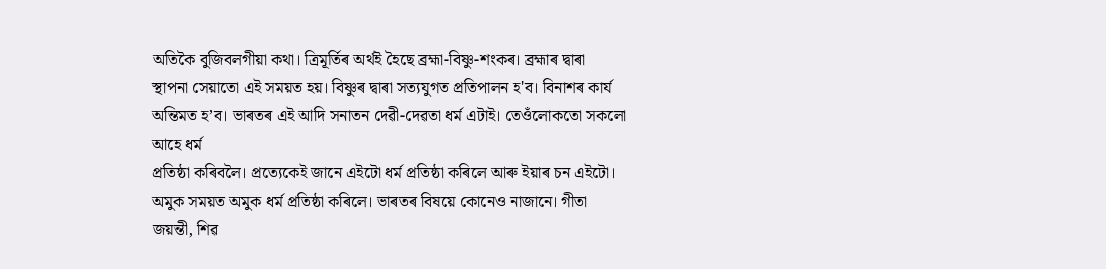অতিকৈ বুজিবলগীয়া কথা। ত্ৰিমূৰ্তিৰ অৰ্থই হৈছে ব্ৰহ্মা-বিষ্ণু-শংকৰ। ব্ৰহ্মাৰ দ্বাৰা
স্থাপনা সেয়াতো এই সময়ত হয়। বিষ্ণুৰ দ্বাৰা সত্যযুগত প্ৰতিপালন হ'ব। বিনাশৰ কাৰ্য
অন্তিমত হ’ব। ভাৰতৰ এই আদি সনাতন দেৱী-দেৱতা ধৰ্ম এটাই। তেওঁলোকতো সকলো আহে ধৰ্ম
প্ৰতিষ্ঠা কৰিবলৈ। প্ৰত্যেকেই জানে এইটো ধৰ্ম প্ৰতিষ্ঠা কৰিলে আৰু ইয়াৰ চন এইটো।
অমুক সময়ত অমুক ধৰ্ম প্ৰতিষ্ঠা কৰিলে। ভাৰতৰ বিষয়ে কোনেও নাজানে। গীতা জয়ন্তী, শিৱ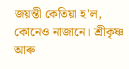জয়ন্তী কেতিয়া হ'ল, কোনেও নাজানে। শ্ৰীকৃষ্ণ আৰু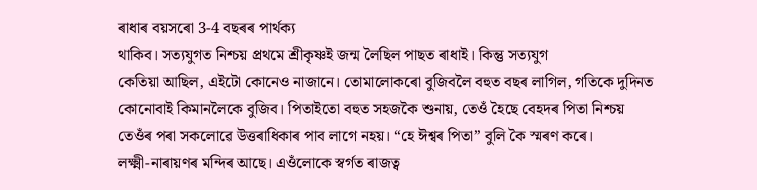ৰাধাৰ বয়সৰো 3-4 বছৰৰ পাৰ্থক্য
থাকিব। সত্যযুগত নিশ্চয় প্ৰথমে শ্ৰীকৃষ্ণই জন্ম লৈছিল পাছত ৰাধাই। কিন্তু সত্যযুগ
কেতিয়া আছিল, এইটো কোনেও নাজানে। তোমালোকৰো বুজিবলৈ বহুত বছৰ লাগিল, গতিকে দুদিনত
কোনোবাই কিমানলৈকে বুজিব। পিতাইতো বহুত সহজকৈ শুনায়, তেওঁ হৈছে বেহদৰ পিতা নিশ্চয়
তেওঁৰ পৰা সকলোৱে উত্তৰাধিকাৰ পাব লাগে নহয়। “হে ঈশ্বৰ পিতা” বুলি কৈ স্মৰণ কৰে।
লক্ষ্মী-নাৰায়ণৰ মন্দিৰ আছে। এওঁলোকে স্বৰ্গত ৰাজত্ব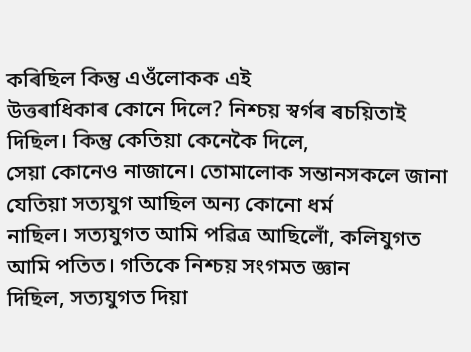কৰিছিল কিন্তু এওঁলোকক এই
উত্তৰাধিকাৰ কোনে দিলে? নিশ্চয় স্বৰ্গৰ ৰচয়িতাই দিছিল। কিন্তু কেতিয়া কেনেকৈ দিলে,
সেয়া কোনেও নাজানে। তোমালোক সন্তানসকলে জানা যেতিয়া সত্যযুগ আছিল অন্য কোনো ধৰ্ম
নাছিল। সত্যযুগত আমি পৱিত্ৰ আছিলোঁ, কলিযুগত আমি পতিত। গতিকে নিশ্চয় সংগমত জ্ঞান
দিছিল, সত্যযুগত দিয়া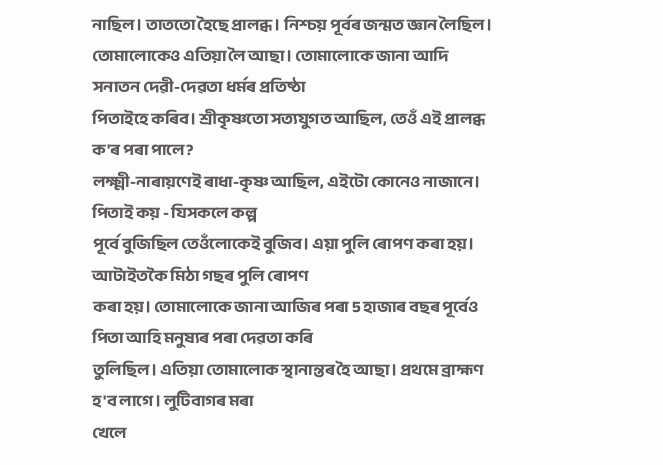নাছিল। তাততো হৈছে প্ৰালব্ধ। নিশ্চয় পূৰ্বৰ জন্মত জ্ঞান লৈছিল।
তোমালোকেও এতিয়া লৈ আছা। তোমালোকে জানা আদি সনাতন দেৱী-দেৱতা ধৰ্মৰ প্ৰতিষ্ঠা
পিতাইহে কৰিব। শ্ৰীকৃষ্ণতো সত্যযুগত আছিল, তেওঁ এই প্ৰালব্ধ ক'ৰ পৰা পালে?
লক্ষ্মী-নাৰায়ণেই ৰাধা-কৃষ্ণ আছিল, এইটো কোনেও নাজানে। পিতাই কয় - যিসকলে কল্প
পূৰ্বে বুজিছিল তেওঁলোকেই বুজিব। এয়া পুলি ৰোপণ কৰা হয়। আটাইতকৈ মিঠা গছৰ পুলি ৰোপণ
কৰা হয়। তোমালোকে জানা আজিৰ পৰা 5 হাজাৰ বছৰ পূৰ্বেও পিতা আহি মনুষ্যৰ পৰা দেৱতা কৰি
তুলিছিল। এতিয়া তোমালোক স্থানান্তৰ হৈ আছা। প্ৰথমে ব্ৰাহ্মণ হ'ব লাগে । লুটিবাগৰ মৰা
খেলে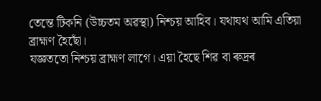তেন্তে টিকনি (উচ্চতম অৱস্থা) নিশ্চয় আহিব। যথাযথ আমি এতিয়া ব্ৰাহ্মণ হৈছোঁ।
যজ্ঞততো নিশ্চয় ব্ৰাহ্মণ লাগে। এয়া হৈছে শিৱ বা ৰুদ্ৰৰ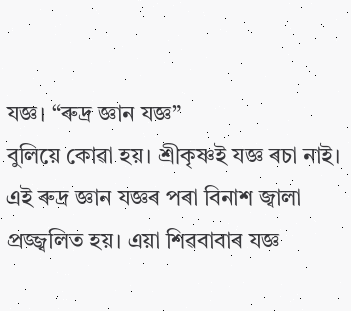যজ্ঞ। “ৰুদ্ৰ জ্ঞান যজ্ঞ”
বুলিয়ে কোৱা হয়। শ্ৰীকৃষ্ণই যজ্ঞ ৰচা নাই। এই ৰুদ্ৰ জ্ঞান যজ্ঞৰ পৰা বিনাশ জ্বালা
প্ৰজ্জ্বলিত হয়। এয়া শিৱবাবাৰ যজ্ঞ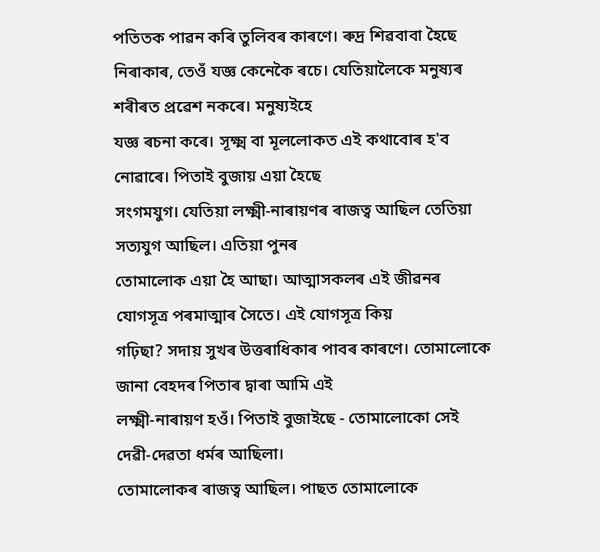পতিতক পাৱন কৰি তুলিবৰ কাৰণে। ৰুদ্ৰ শিৱবাবা হৈছে
নিৰাকাৰ, তেওঁ যজ্ঞ কেনেকৈ ৰচে। যেতিয়ালৈকে মনুষ্যৰ শৰীৰত প্ৰৱেশ নকৰে। মনুষ্যইহে
যজ্ঞ ৰচনা কৰে। সূক্ষ্ম বা মূললোকত এই কথাবোৰ হ'ব নোৱাৰে। পিতাই বুজায় এয়া হৈছে
সংগমযুগ। যেতিয়া লক্ষ্মী-নাৰায়ণৰ ৰাজত্ব আছিল তেতিয়া সত্যযুগ আছিল। এতিয়া পুনৰ
তোমালোক এয়া হৈ আছা। আত্মাসকলৰ এই জীৱনৰ যোগসূত্ৰ পৰমাত্মাৰ সৈতে। এই যোগসূত্ৰ কিয়
গঢ়িছা? সদায় সুখৰ উত্তৰাধিকাৰ পাবৰ কাৰণে। তোমালোকে জানা বেহদৰ পিতাৰ দ্বাৰা আমি এই
লক্ষ্মী-নাৰায়ণ হওঁ। পিতাই বুজাইছে - তোমালোকো সেই দেৱী-দেৱতা ধৰ্মৰ আছিলা।
তোমালোকৰ ৰাজত্ব আছিল। পাছত তোমালোকে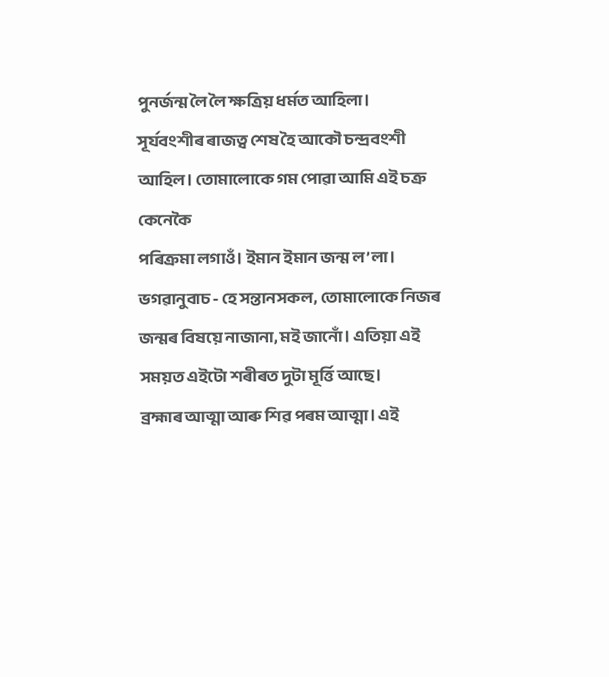পুনৰ্জন্ম লৈ লৈ ক্ষত্ৰিয় ধৰ্মত আহিলা।
সূৰ্যবংশীৰ ৰাজত্ব শেষ হৈ আকৌ চন্দ্ৰবংশী আহিল। তোমালোকে গম পোৱা আমি এই চক্ৰ কেনেকৈ
পৰিক্ৰমা লগাওঁ। ইমান ইমান জন্ম ল’লা। ভগৱানুবাচ - হে সন্তানসকল, তোমালোকে নিজৰ
জন্মৰ বিষয়ে নাজানা, মই জানোঁ। এতিয়া এই সময়ত এইটো শৰীৰত দুটা মূৰ্ত্তি আছে।
ব্ৰহ্মাৰ আত্মা আৰু শিৱ পৰম আত্মা। এই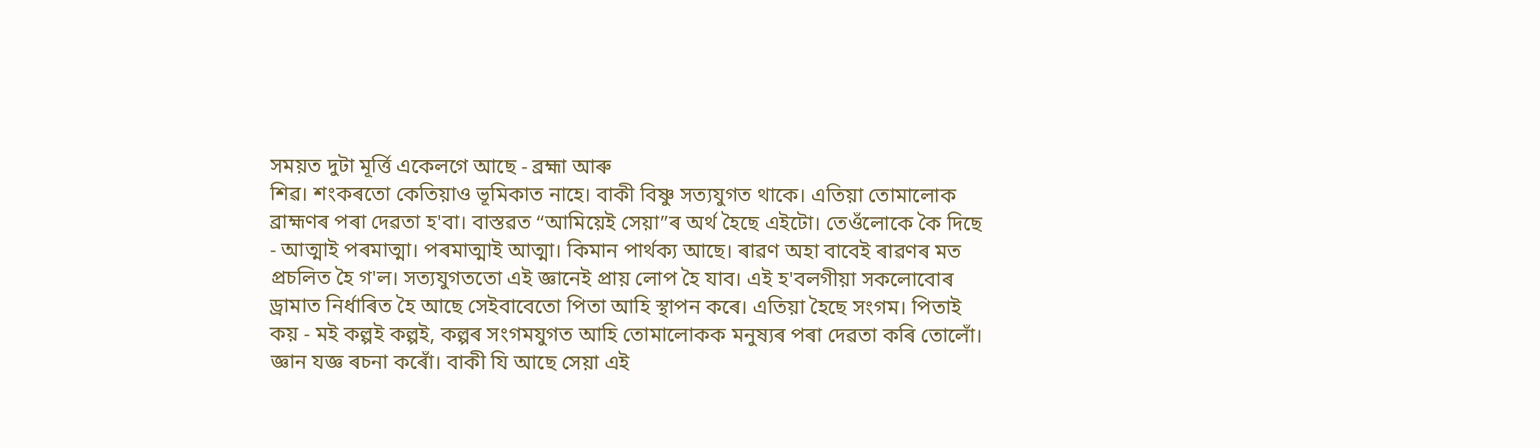সময়ত দুটা মূৰ্ত্তি একেলগে আছে - ব্ৰহ্মা আৰু
শিৱ। শংকৰতো কেতিয়াও ভূমিকাত নাহে। বাকী বিষ্ণু সত্যযুগত থাকে। এতিয়া তোমালোক
ব্ৰাহ্মণৰ পৰা দেৱতা হ'বা। বাস্তৱত “আমিয়েই সেয়া”ৰ অৰ্থ হৈছে এইটো। তেওঁলোকে কৈ দিছে
- আত্মাই পৰমাত্মা। পৰমাত্মাই আত্মা। কিমান পাৰ্থক্য আছে। ৰাৱণ অহা বাবেই ৰাৱণৰ মত
প্ৰচলিত হৈ গ'ল। সত্যযুগততো এই জ্ঞানেই প্ৰায় লোপ হৈ যাব। এই হ'বলগীয়া সকলোবোৰ
ড্ৰামাত নিৰ্ধাৰিত হৈ আছে সেইবাবেতো পিতা আহি স্থাপন কৰে। এতিয়া হৈছে সংগম। পিতাই
কয় - মই কল্পই কল্পই, কল্পৰ সংগমযুগত আহি তোমালোকক মনুষ্যৰ পৰা দেৱতা কৰি তোলোঁ।
জ্ঞান যজ্ঞ ৰচনা কৰোঁ। বাকী যি আছে সেয়া এই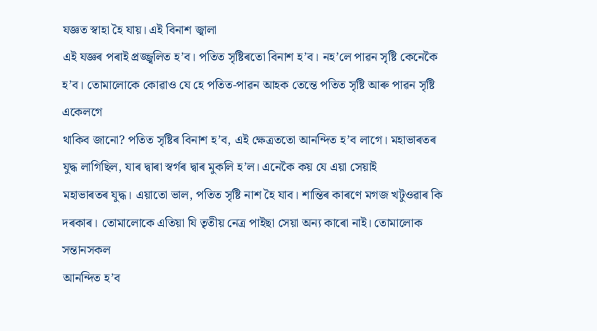যজ্ঞত স্বাহা হৈ যায়। এই বিনাশ জ্বালা
এই যজ্ঞৰ পৰাই প্ৰজ্জ্বলিত হ’ব। পতিত সৃষ্টিৰতো বিনাশ হ’ব। নহ’লে পাৱন সৃষ্টি কেনেকৈ
হ’ব। তোমালোকে কোৱাও যে হে পতিত-পাৱন আহক তেন্তে পতিত সৃষ্টি আৰু পাৱন সৃষ্টি একেলগে
থাকিব জানো? পতিত সৃষ্টিৰ বিনাশ হ’ব, এই ক্ষেত্ৰততো আনন্দিত হ’ব লাগে। মহাভাৰতৰ
যুদ্ধ লাগিছিল, যাৰ দ্বাৰা স্বৰ্গৰ দ্বাৰ মুকলি হ’ল। এনেকৈ কয় যে এয়া সেয়াই
মহাভাৰতৰ যুদ্ধ। এয়াতো ভাল, পতিত সৃষ্টি নাশ হৈ যাব। শান্তিৰ কাৰণে মগজ খটুওৱাৰ কি
দৰকাৰ। তোমালোকে এতিয়া যি তৃতীয় নেত্ৰ পাইছা সেয়া অন্য কাৰো নাই। তোমালোক সন্তানসকল
আনন্দিত হ’ব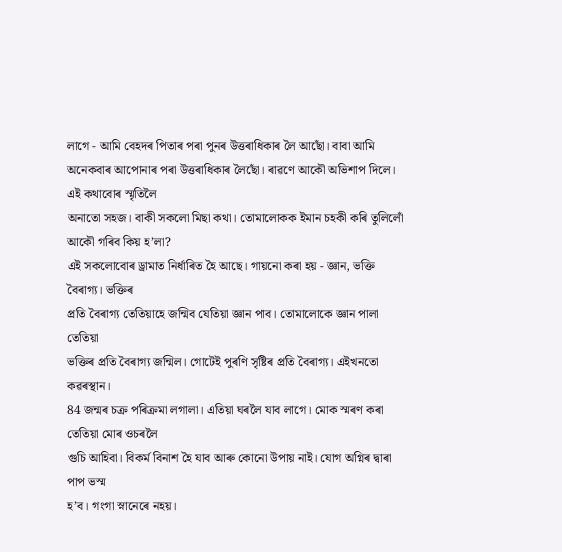লাগে - আমি বেহদৰ পিতাৰ পৰা পুনৰ উত্তৰাধিকাৰ লৈ আছোঁ। বাবা আমি
অনেকবাৰ আপোনাৰ পৰা উত্তৰাধিকাৰ লৈছোঁ। ৰাৱণে আকৌ অভিশাপ দিলে। এই কথাবোৰ স্মৃতিলৈ
অনাতো সহজ। বাকী সকলো মিছা কথা। তোমালোকক ইমান চহকী কৰি তুলিলোঁ আকৌ গৰিব কিয় হ’লা?
এই সকলোবোৰ ড্ৰামাত নিৰ্ধাৰিত হৈ আছে। গায়নো কৰা হয় - জ্ঞান, ভক্তি বৈৰাগ্য। ভক্তিৰ
প্ৰতি বৈৰাগ্য তেতিয়াহে জন্মিব যেতিয়া জ্ঞান পাব। তোমালোকে জ্ঞান পালা তেতিয়া
ভক্তিৰ প্ৰতি বৈৰাগ্য জন্মিল। গোটেই পুৰণি সৃষ্টিৰ প্ৰতি বৈৰাগ্য। এইখনতো কৱৰস্থান।
84 জন্মৰ চক্ৰ পৰিক্ৰমা লগালা। এতিয়া ঘৰলৈ যাব লাগে। মোক স্মৰণ কৰা তেতিয়া মোৰ ওচৰলৈ
গুচি আহিবা। বিকৰ্ম বিনাশ হৈ যাব আৰু কোনো উপায় নাই। যোগ অগ্নিৰ দ্বাৰা পাপ ভস্ম
হ’ব। গংগা স্নানেৰে নহয়।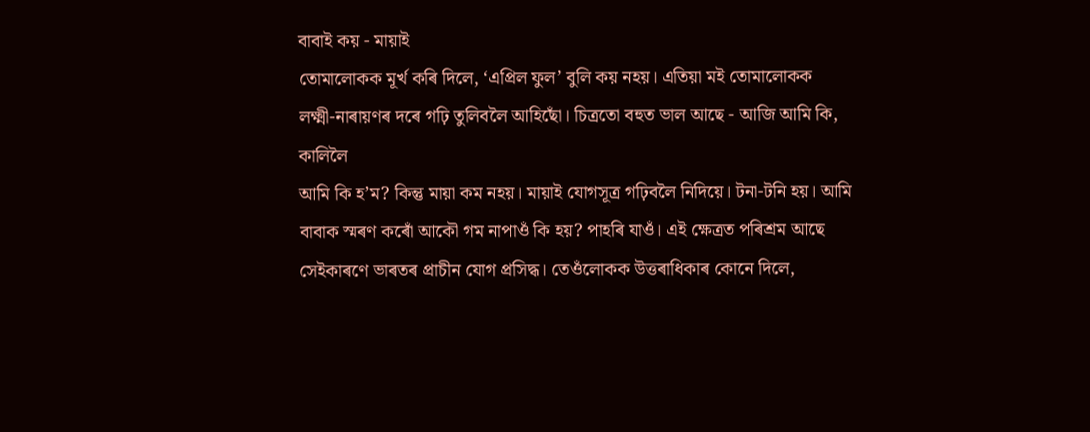বাবাই কয় - মায়াই
তোমালোকক মূৰ্খ কৰি দিলে, ‘এপ্ৰিল ফুল’ বুলি কয় নহয়। এতিয়া মই তোমালোকক
লক্ষ্মী-নাৰায়ণৰ দৰে গঢ়ি তুলিবলৈ আহিছোঁ। চিত্ৰতো বহুত ভাল আছে - আজি আমি কি, কালিলৈ
আমি কি হ’ম? কিন্তু মায়া কম নহয়। মায়াই যোগসূত্ৰ গঢ়িবলৈ নিদিয়ে। টনা-টনি হয়। আমি
বাবাক স্মৰণ কৰোঁ আকৌ গম নাপাওঁ কি হয়? পাহৰি যাওঁ। এই ক্ষেত্ৰত পৰিশ্ৰম আছে
সেইকাৰণে ভাৰতৰ প্ৰাচীন যোগ প্ৰসিদ্ধ। তেওঁলোকক উত্তৰাধিকাৰ কোনে দিলে,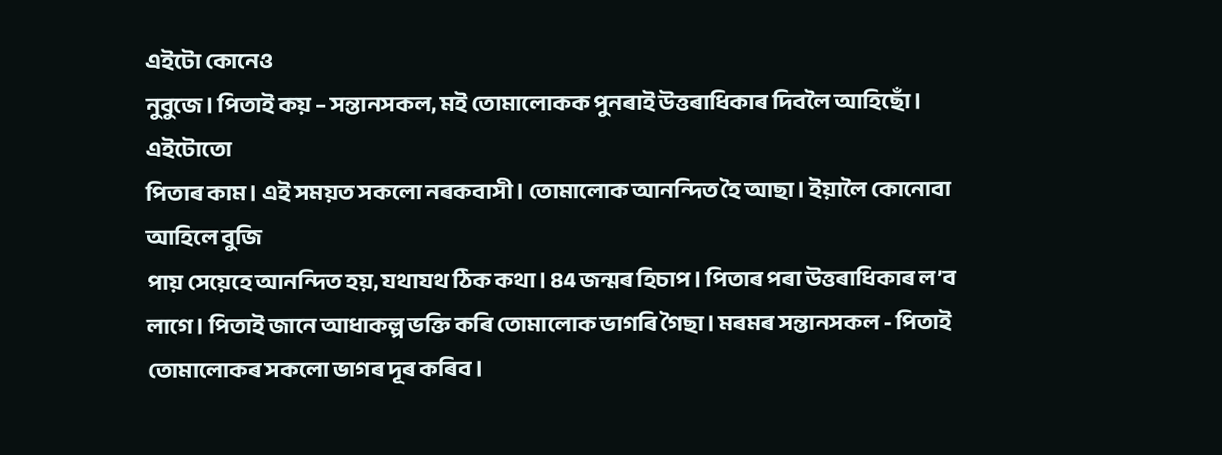এইটো কোনেও
নুবুজে। পিতাই কয় – সন্তানসকল, মই তোমালোকক পুনৰাই উত্তৰাধিকাৰ দিবলৈ আহিছোঁ। এইটোতো
পিতাৰ কাম। এই সময়ত সকলো নৰকবাসী। তোমালোক আনন্দিত হৈ আছা। ইয়ালৈ কোনোবা আহিলে বুজি
পায় সেয়েহে আনন্দিত হয়, যথাযথ ঠিক কথা। 84 জন্মৰ হিচাপ। পিতাৰ পৰা উত্তৰাধিকাৰ ল’ব
লাগে। পিতাই জানে আধাকল্প ভক্তি কৰি তোমালোক ভাগৰি গৈছা। মৰমৰ সন্তানসকল - পিতাই
তোমালোকৰ সকলো ভাগৰ দূৰ কৰিব।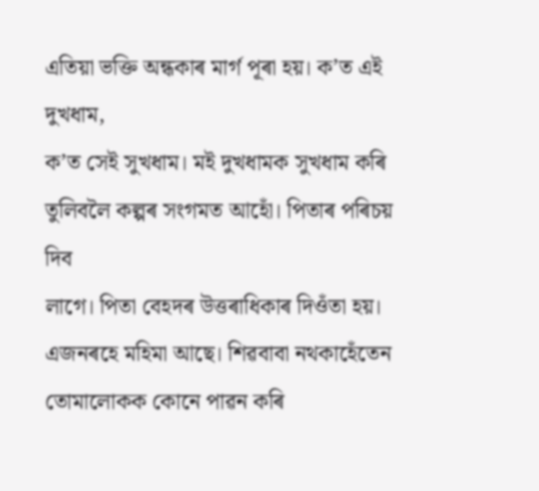এতিয়া ভক্তি অন্ধকাৰ মাৰ্গ পূৰা হয়। ক’ত এই দুখধাম,
ক’ত সেই সুখধাম। মই দুখধামক সুখধাম কৰি তুলিবলৈ কল্পৰ সংগমত আহোঁ। পিতাৰ পৰিচয় দিব
লাগে। পিতা বেহদৰ উত্তৰাধিকাৰ দিওঁতা হয়। এজনৰহে মহিমা আছে। শিৱবাবা নথকাহেঁতেন
তোমালোকক কোনে পাৱন কৰি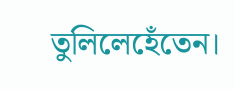তুলিলেহেঁতেন।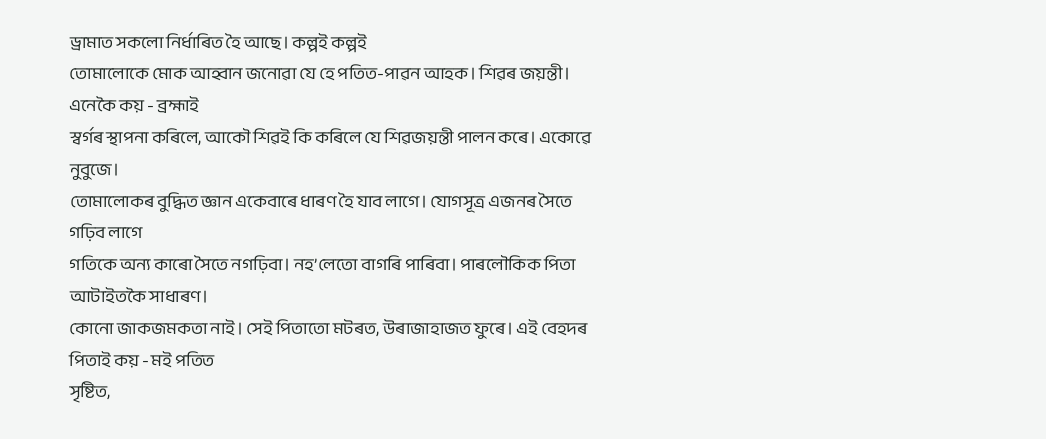ড্ৰামাত সকলো নিৰ্ধাৰিত হৈ আছে। কল্পই কল্পই
তোমালোকে মোক আহ্বান জনোৱা যে হে পতিত-পাৱন আহক। শিৱৰ জয়ন্তী। এনেকৈ কয় - ব্ৰহ্মাই
স্বৰ্গৰ স্থাপনা কৰিলে, আকৌ শিৱই কি কৰিলে যে শিৱজয়ন্তী পালন কৰে। একোৱে নুবুজে।
তোমালোকৰ বুদ্ধিত জ্ঞান একেবাৰে ধাৰণ হৈ যাব লাগে। যোগসূত্ৰ এজনৰ সৈতে গঢ়িব লাগে
গতিকে অন্য কাৰো সৈতে নগঢ়িবা। নহ’লেতো বাগৰি পাৰিবা। পাৰলৌকিক পিতা আটাইতকৈ সাধাৰণ।
কোনো জাকজমকতা নাই। সেই পিতাতো মটৰত, উৰাজাহাজত ফুৰে। এই বেহদৰ পিতাই কয় - মই পতিত
সৃষ্টিত,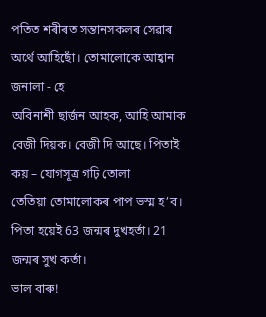পতিত শৰীৰত সন্তানসকলৰ সেৱাৰ অৰ্থে আহিছোঁ। তোমালোকে আহ্বান জনালা - হে
অবিনাশী ছাৰ্জন আহক, আহি আমাক বেজী দিয়ক। বেজী দি আছে। পিতাই কয় – যোগসূত্ৰ গঢ়ি তোলা
তেতিয়া তোমালোকৰ পাপ ভস্ম হ’ব। পিতা হয়েই 63 জন্মৰ দুখহৰ্তা। 21 জন্মৰ সুখ কৰ্তা।
ভাল বাৰু!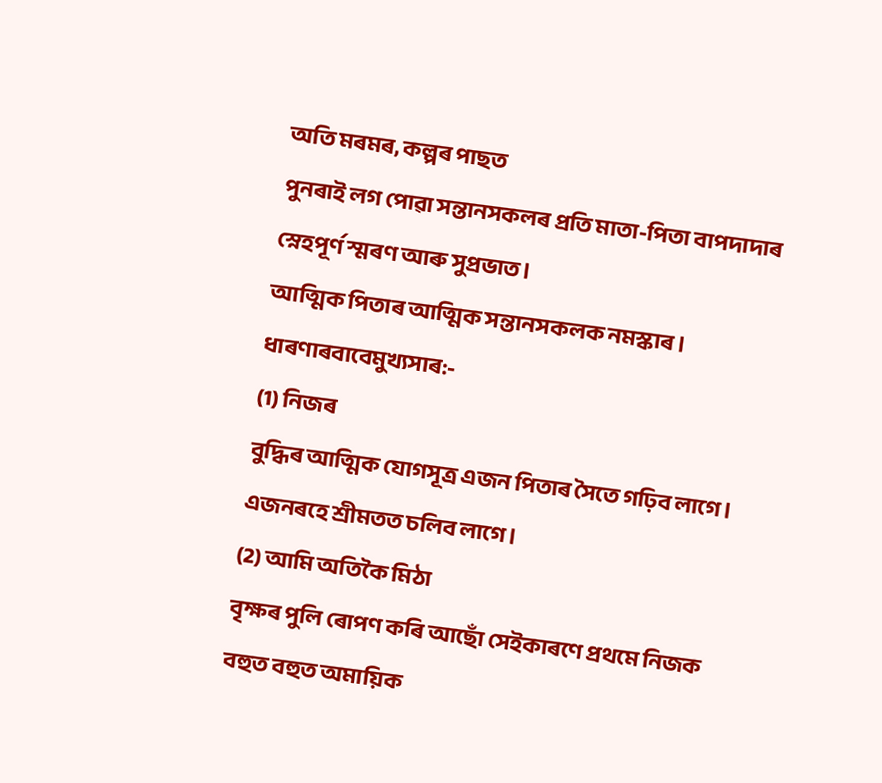অতি মৰমৰ, কল্পৰ পাছত
পুনৰাই লগ পোৱা সন্তানসকলৰ প্ৰতি মাতা-পিতা বাপদাদাৰ স্নেহপূৰ্ণ স্মৰণ আৰু সুপ্ৰভাত।
আত্মিক পিতাৰ আত্মিক সন্তানসকলক নমস্কাৰ।
ধাৰণাৰবাবেমুখ্যসাৰ:-
(1) নিজৰ
বুদ্ধিৰ আত্মিক যোগসূত্ৰ এজন পিতাৰ সৈতে গঢ়িব লাগে। এজনৰহে শ্ৰীমতত চলিব লাগে।
(2) আমি অতিকৈ মিঠা
বৃক্ষৰ পুলি ৰোপণ কৰি আছোঁ সেইকাৰণে প্ৰথমে নিজক বহুত বহুত অমায়িক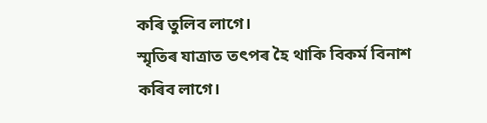কৰি তুলিব লাগে।
স্মৃতিৰ যাত্ৰাত তৎপৰ হৈ থাকি বিকৰ্ম বিনাশ কৰিব লাগে।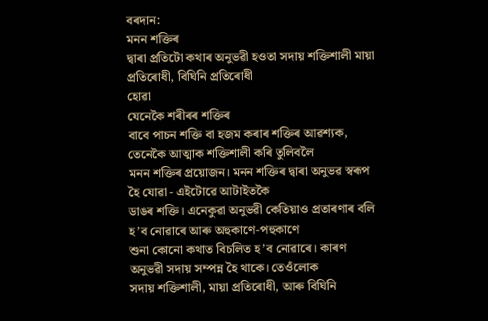বৰদান:
মনন শক্তিৰ
দ্বাৰা প্ৰতিটো কথাৰ অনুভৱী হওতা সদায় শক্তিশালী মায়া প্ৰতিৰোধী, বিঘিনি প্ৰতিৰোধী
হোৱা
যেনেকৈ শৰীৰৰ শক্তিৰ
বাবে পাচন শক্তি বা হজম কৰাৰ শক্তিৰ আৱশ্যক, তেনেকৈ আত্মাক শক্তিশালী কৰি তুলিবলৈ
মনন শক্তিৰ প্ৰয়োজন। মনন শক্তিৰ দ্বাৰা অনুভৱ স্বৰূপ হৈ যোৱা - এইটোৱে আটাইতকৈ
ডাঙৰ শক্তি। এনেকুৱা অনুভৱী কেতিয়াও প্ৰতাৰণাৰ বলি হ’ব নোৱাৰে আৰু অহুকাণে-পহুকাণে
শুনা কোনো কথাত বিচলিত হ’ব নোৱাৰে। কাৰণ অনুভৱী সদায় সম্পন্ন হৈ থাকে। তেওঁলোক
সদায় শক্তিশালী, মায়া প্ৰতিৰোধী, আৰু বিঘিনি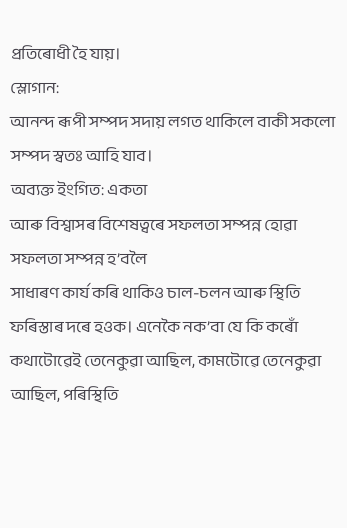প্ৰতিৰোধী হৈ যায়।
স্লোগান:
আনন্দ ৰূপী সম্পদ সদায় লগত থাকিলে বাকী সকলো সম্পদ স্বতঃ আহি যাব।
অব্যক্ত ইংগিত: একতা
আৰু বিশ্বাসৰ বিশেষত্বৰে সফলতা সম্পন্ন হোৱা
সফলতা সম্পন্ন হ’বলৈ
সাধাৰণ কাৰ্য কৰি থাকিও চাল-চলন আৰু স্থিতি ফৰিস্তাৰ দৰে হওক। এনেকৈ নক’বা যে কি কৰোঁ
কথাটোৱেই তেনেকুৱা আছিল, কামটোৱে তেনেকুৱা আছিল, পৰিস্থিতি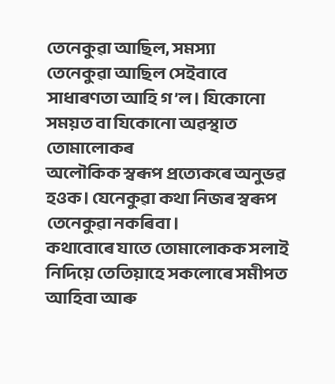তেনেকুৱা আছিল, সমস্যা
তেনেকুৱা আছিল সেইবাবে সাধাৰণতা আহি গ’ল। যিকোনো সময়ত বা যিকোনো অৱস্থাত তোমালোকৰ
অলৌকিক স্বৰূপ প্ৰত্যেকৰে অনুভৱ হওক। যেনেকুৱা কথা নিজৰ স্বৰূপ তেনেকুৱা নকৰিবা।
কথাবোৰে যাতে তোমালোকক সলাই নিদিয়ে তেতিয়াহে সকলোৰে সমীপত আহিবা আৰু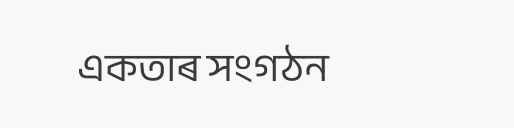একতাৰ সংগঠন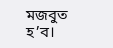মজবুত হ’ব।